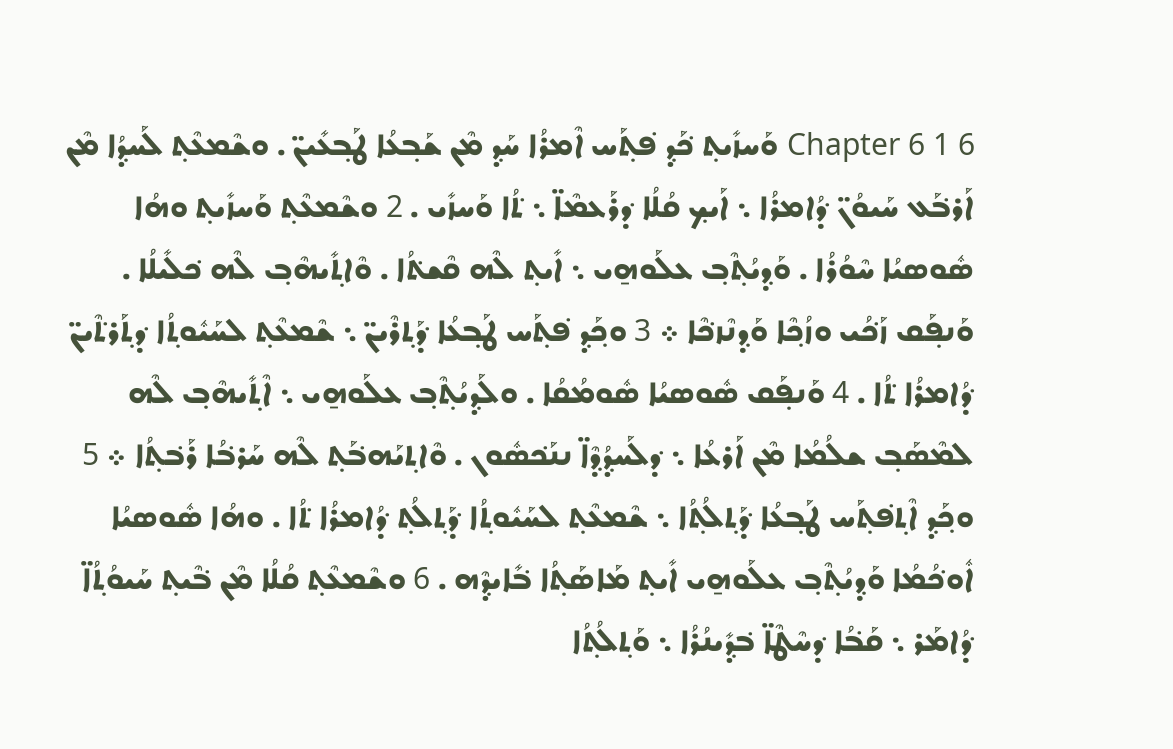6 Chapter 6 1 ܘܰܚܙܺܝܬ݂ ܟ݁ܰܕ݂ ܦ݁ܬ݂ܰܚ ܐܶܡܪܳܐ ܚܰܕ݂ ܡܶܢ ܫܰܒ݂ܥܳܐ ܛܰܒ݂ܥܺܝܢ̈ . ܘܫܶܡܥܶܬ݂ ܠܰܚܕ݂ܳܐ ܡܶܢ ܐܰܪܒ݁ܰܥ ܚܰܝܘܳܢ̈ ܕ݁ܳܐܡܪܳܐ ܆ ܐܰܝܟ݂ ܩܳܠܳܐ ܕ݁ܪܰܥܡܶܐ̈ ܆ ܬ݁ܳܐ ܘܰܚܙܺܝ . 2 ܘܫܶܡܥܶܬ݂ ܘܰܚܙܺܝܬ݂ ܘܗܳܐ ܣܽܘܣܝܳܐ ܚܶܘܳܪܳܐ . ܘܰܕ݂ܝܳܬ݂ܶܒ݂ ܥܠܰܘܗ̱ܝ ܆ ܐܺܝܬ݂ ܠܶܗ ܩܶܫܬ݁ܳܐ . ܘܶܐܬ݂ܺܝܗܶܒ݂ ܠܶܗ ܟ݁ܠܺܝܠܳܐ . ܘܰܢܦ݂ܰܩ ܙܰܟ݁ܳܝ ܘܙܳܟ݂ܶܐ ܘܰܕ݂ܢܶܙܟ݁ܶܐ ܀ 3 ܘܟ݂ܰܕ݂ ܦ݁ܬ݂ܰܚ ܛܰܒ݂ܥܳܐ ܕ݁ܰܬ݂ܪܶܝܢ̈ ܆ ܫܶܡܥܶܬ݂ ܠܚܰܝܽܘܬ݂ܳܐ ܕ݁ܬ݂ܰܪܬ݁ܶܝܢ̈ ܕ݁ܳܐܡܪܳܐ ܬ݁ܳܐ . 4 ܘܰܢܦ݂ܰܩ ܣܽܘܣܝܳܐ ܣܽܘܡܳܩܳܐ . ܘܠܰܕ݂ܝܳܬ݂ܶܒ݂ ܥܠܰܘܗ̱ܝ ܆ ܐܶܬ݂ܺܝܗܶܒ݂ ܠܶܗ ܠܡܶܣܰܒ݂ ܫܠܳܡܳܐ ܡܶܢ ܐܰܪܥܳܐ ܆ ܕ݁ܠܰܚܕ݂ܳܕ݂ܶܐ̈ ܢܢܰܟ݁ܣܽܘܢ . ܘܶܐܬ݂ܝܰܗܒ݁ܰܬ݂ ܠܶܗ ܚܰܪܒ݁ܳܐ ܪܰܒ݁ܬ݂ܳܐ ܀ 5 ܘܟ݂ܰܕ݂ ܐܶܬ݂ܦ݁ܬ݂ܰܚ ܛܰܒ݂ܥܳܐ ܕ݁ܰܬ݂ܠܳܬ݂ܳܐ ܆ ܫܶܡܥܶܬ݂ ܠܚܰܝܽܘܬ݂ܳܐ ܕ݁ܰܬ݂ܠܳܬ݂ ܕ݁ܳܐܡܪܳܐ ܬ݁ܳܐ . ܘܗܳܐ ܣܽܘܣܝܳܐ ܐܽܘܟ݁ܳܡܳܐ ܘܰܕ݂ܝܳܬ݂ܶܒ݂ ܥܠܰܘܗ̱ܝ ܐܺܝܬ݂ ܡܰܐܣܰܬ݂ܳܐ ܒ݁ܺܐܝܕ݂ܶܗ . 6 ܘܫܶܡܥܶܬ݂ ܩܳܠܳܐ ܡܶܢ ܒ݁ܶܝܬ݂ ܚܰܝܘܳܬ݂ܳܐ̈ ܕ݁ܳܐܡܰܪ ܆ ܩܰܒ݁ܳܐ ܕ݁ܚܶܛܶܐ̈ ܒ݁ܕ݂ܺܝܢܳܪܳܐ ܆ ܘܰܬ݂ܠܳܬ݂ܳܐ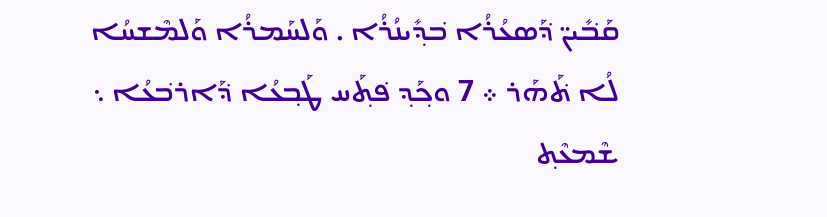ܩܰܒ݁ܺܝܢ̈ ܕ݁ܰܣܥܳܪܳܐ ܒ݁ܕ݂ܺܝܢܳܪܳܐ . ܘܰܠܚܰܡܪܳܐ ܘܰܠܡܶܫܚܳܐ ܠܳܐ ܬ݁ܰܗܰܪ ܀ 7 ܘܟ݂ܰܕ݂ ܦ݁ܬ݂ܰܚ ܛܰܒ݂ܥܳܐ ܕ݁ܰܐܪܒ݁ܥܳܐ ܆ ܫܶܡܥܶܬ݂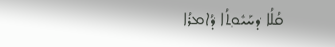ܩܳܠܳܐ ܕ݁ܚܰܝܽܘܬ݂ܳܐ ܕ݁ܳܐܡܪܳܐ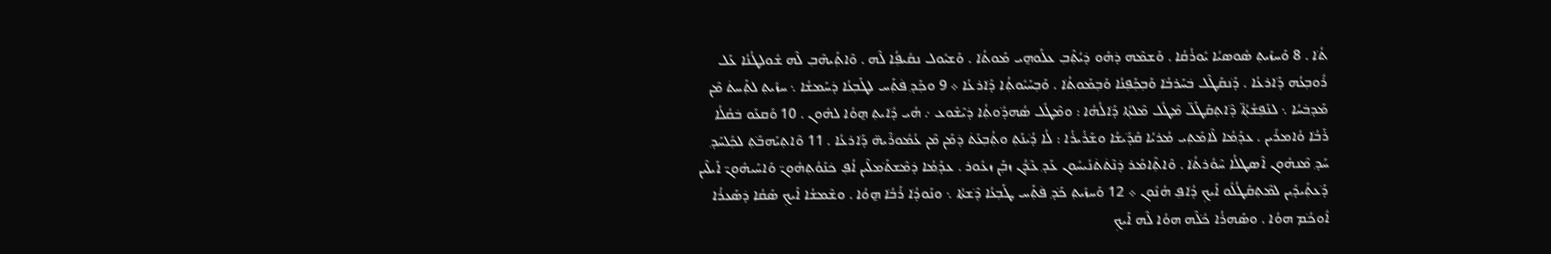ܬ݁ܳܐ . 8 ܘܰܚܙܺܝܬ݂ ܣܽܘܣܝܳܐ ܝܽܘܪܳܩܳܐ . ܘܰܫܡܶܗ ܕ݁ܗܰܘ ܕ݁ܝܳܬ݂ܶܒ݂ ܥܠܰܘܗ̱ܝ ܡܰܘܬ݁ܳܐ . ܘܰܫܝܽܘܠ ܢܩܺܝܦ݂ܳܐ ܠܶܗ . ܘܶܐܬ݂ܺܝܗܶܒ݂ ܠܶܗ ܫܽܘܠܛܳܢܳܐ ܥܰܠ ܪܽܘܒ݂ܥܳܗ ܕ݁ܰܐܪܥܳܐ . ܕ݁ܰܢܩܰܛܶܠ ܒ݁ܚܰܪܒ݁ܳܐ ܘܰܒ݂ܟ݂ܰܦ݂ܢܳܐ ܘܰܒ݂ܡܰܘܬ݁ܳܐ . ܘܰܒ݂ܚܰܝܽܘܬ݂ܳܐ ܕ݁ܰܐܪܥܳܐ ܀ 9 ܘܟ݂ܰܕ݂ ܦ݁ܬ݂ܰܚ ܠܛܰܒ݂ܥܳܐ ܕ݁ܚܰܡܫܳܐ ܆ ܚܙܺܝܬ݂ ܠܬ݂ܰܚܬ݁ ܡܶܢ ܡܰܕ݂ܒ݁ܚܳܐ ܆ ܠܢܰܦ݂ܫܳܬ݂ܳܐ̈ ܕ݁ܶܐܬ݂ܩܰܛܰܠ̈ ܡܶܛܽܠ ܡܶܠܬ݂ܳܐ ܕ݁ܰܐܠܳܗܳܐ : ܘܡܶܛܽܠ ܣܳܗܕ݁ܽܘܬ݂ܳܐ ܕ݁ܝܶܫܽܘܥ ܇ ܗܳܝ ܕ݁ܺܐܝܬ݂ ܗ̱ܘܳܐ ܠܗܽܘܢ . 10 ܘܰܩܥܰܘ ܒ݁ܩܳܠܳܐ ܪܰܒ݁ܳܐ ܘܳܐܡܪܺܝܢ . ܥܕ݂ܰܡܳܐ ܠܶܐܡܰܬ݂ܝ ܡܳܪܝܳܐ ܩܰܕ݁ܺܝܫܳܐ ܘܫܰܪܺܝܪܳܐ : ܠܳܐ ܕ݁ܳܝܢܰܬ݂ ܘܬ݂ܳܒ݂ܥܰܬ݁ ܕ݁ܡܰܢ ܡܶܢ ܥܳܡܽܘܪܶܝܗ̈ ܕ݁ܰܐܪܥܳܐ . 11 ܘܶܐܬ݂ܝܰܗܒ݁ܰܬ݂ ܠܟ݂ܽܠܚܰܕ݂ ܚܰܕ݂ ܡܶܢܗܽܘܢ ܐܶܣܛܠܳܐ ܚܶܘܳܪܬ݁ܳܐ . ܘܶܐܬ݂ܶܐܡܰܪ ܕ݁ܢܶܬ݁ܬ݁ܢܺܝܚܽܘܢ ܥܰܕ݂ ܥܶܕ݁ܳܢ ܙܒ݂ܰܢ ܙܥܽܘܪ . ܥܕ݂ܰܡܳܐ ܕ݁ܡܶܫܬ݁ܰܡܠܶܝܢ ܐܳܦ݂ ܟ݁ܢܰܘܳܬ݂ܗܽܘܢ̈ ܘܰܐܚܰܝܗܽܘܢ̈ ܐܰܝܠܶܝܢ ܕ݁ܰܥܬ݂ܺܝܕ݂ܺܝܢ ܠܡܶܬ݂ܩܰܛܳܠܽܘ ܐܰܝܟ݂ ܕ݁ܳܐܦ݂ ܗܳܢܽܘܢ ܀ 12 ܘܰܚܙܺܝܬ݂ ܟ݁ܰܕ݂ ܦ݁ܬ݂ܰܚ ܛܰܒ݂ܥܳܐ ܕ݁ܶܫܬ݁ܳܐ ܆ ܘܢܰܘܕ݁ܳܐ ܪܰܒ݁ܳܐ ܗ̱ܘܳܐ . ܘܫܶܡܫܳܐ ܐܰܝܟ݂ ܣܰܩܳܐ ܕ݁ܣܰܥܪܳܐ ܐܽܘܟ݁ܳܡ ܗܘܳܐ . ܘܣܰܗܪܳܐ ܟ݁ܽܠܶܗ ܗܘܳܐ ܠܶܗ ܐܰܝܟ݂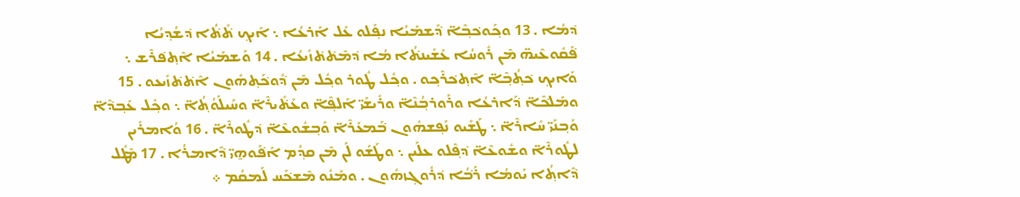ܕ݁ܡܳܐ . 13 ܘܟ݂ܰܘܟ݁ܒ݂ܶܐ̈ ܕ݁ܰܫܡܰܝܳܐ ܢܦ݂ܰܠܘ ܥܰܠ ܐܰܪܥܳܐ ܆ ܐܰܝܟ݂ ܬ݁ܺܬ݁ܳܐ ܕ݁ܫܳܕ݂ܝܳܐ ܦ݁ܰܩܽܘܥܶܝܗ̈ ܡܶܢ ܪܽܘܚܳܐ ܥܰܫܺܝܢܬ݁ܳܐ ܡܳܐ ܕ݁ܡܶܬ݁ܬ݁ܙܺܝܥܳܐ . 14 ܘܰܫܡܰܝܳܐ ܐܶܬ݂ܦ݁ܪܶܫ ܆ ܘܰܐܝܟ݂ ܟ݁ܬ݂ܳܒ݂ܶܐ̈ ܐܶܬ݂ܟ݁ܪܶܟ݂ܘ . ܘܟ݂ܽܠ ܛܽܘܪ ܘܟ݂ܽܠ ܡܶܢ ܕ݁ܽܘܟ݁ܰܬ݂ܗܽܘܢ ܐܶܬ݁ܬ݁ܙܺܝܥܘ . 15 ܘܡܰܠܟ݁ܶܐ̈ ܕ݁ܰܐܪܥܳܐ ܘܪܰܘܪܒ݂ܳܢܶܐ̈ ܘܪܺܝܫܰܝ̈ ܐܰܠܦ݂ܶܐ̈ ܘܥܰܬ݁ܺܝܪܶܐ̈ ܘܚܰܝܠܰܘܳܬ݂ܳܐ̈ ܆ ܘܟ݂ܽܠ ܥܰܒ݂ܕ݁ܶܐ̈ ܘܰܒ݂ܢܰܝ̈ ܚܺܐܪܶܐ̈ ܆ ܛܰܫܺܝܘ ܢܰܦ݂ܫܗܽܘܢ ܒ݁ܰܡܥܰܪܶܐ̈ ܘܰܒ݂ܫܽܘܥܶܐ̈ ܕ݁ܛܽܘܪܶܐ̈ . 16 ܘܳܐܡܪܺܝܢ ܠܛܽܘܪܶܐ̈ ܘܫܽܘܥܶܐ̈ ܕ݁ܦ݂ܶܠܘ ܥܠܰܝܢ ܆ ܘܛܰܫܰܘ ܠܰܢ ܡܶܢ ܩܕ݂ܳܡ ܐܰܦ݁ܰܘܗ̱ܝ̈ ܕ݁ܶܐܡܪܳܐ . 17 ܡܶܛܽܠ ܕ݁ܶܐܬ݂ܳܐ ܝܰܘܡܳܐ ܪܰܒ݁ܳܐ ܕ݁ܪܽܘܓ݂ܙܗܽܘܢ . ܘܡܰܢܽܘ ܡܶܫܟ݁ܰܚ ܠܰܡܩܳܡ ܀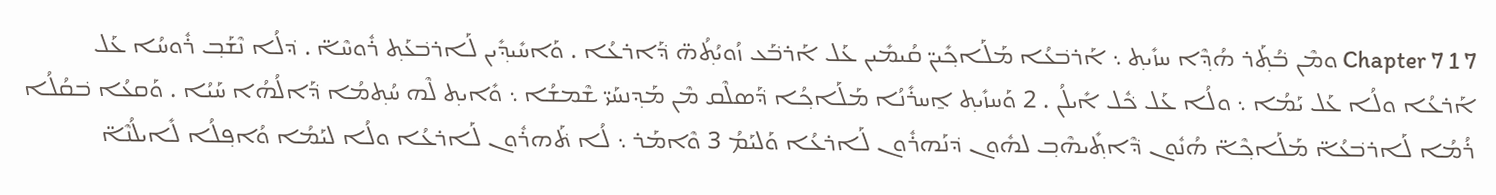7 Chapter 7 1 ܘܡܶܢ ܒ݁ܳܬ݂ܰܪ ܗܳܕ݂ܶܐ ܚܙܺܝܬ݂ ܆ ܐܰܪܒ݁ܥܳܐ ܡܰܠܰܐܟ݂ܺܝܢ̈ ܩܳܝܡܺܝܢ ܥܰܠ ܐܰܪܒ݁ܰܥ ܙܳܘܝܳܬ݂ܳܗ̈ ܕ݁ܰܐܪܥܳܐ . ܘܰܐܚܺܝܕ݂ܺܝܢ ܠܰܐܪܒ݁ܥܰܬ݂ ܪܽܘܚܶܐ̈ . ܕ݁ܠܳܐ ܢܶܫܰܒ݂ ܪܽܘܚܳܐ ܥܰܠ ܐܰܪܥܳܐ ܘܠܳܐ ܥܰܠ ܝܰܡܳܐ ܆ ܘܠܳܐ ܥܰܠ ܟ݁ܽܠ ܐܺܝܠܳܢ . 2 ܘܰܚܙܺܝܬ݂ ܐ̱ܚܪܺܢܳܐ ܡܰܠܰܐܟ݂ܳܐ ܕ݁ܰܣܠܶܩ ܡܶܢ ܡܰܕ݂ܢܚܰܝ̈ ܫܶܡܫܳܐ ܆ ܘܺܐܝܬ݂ ܠܶܗ ܚܳܬ݂ܡܳܐ ܕ݁ܰܐܠܳܗܳܐ ܚܰܝܳܐ . ܘܰܩܥܳܐ ܒ݁ܩܳܠܳܐ ܪܳܡܳܐ ܠܰܐܪܒ݁ܥܳܐ̈ ܡܰܠܰܐܟ݂ܶܐ̈ ܗܳܢܽܘܢ ܕ݁ܶܐܬ݂ܺܝܗܶܒ݂ ܠܗܽܘܢ ܕ݁ܢܰܗܪܽܘܢ ܠܰܐܪܥܳܐ ܘܰܠܝܰܡܳ 3 ܘܶܐܡܰܪ ܆ ܠܳܐ ܬ݁ܰܗܪܽܘܢ ܠܰܐܪܥܳܐ ܘܠܳܐ ܠܝܰܡܳܐ ܘܳܐܦ݂ܠܳܐ ܠܺܐܝܠܳܢܶܐ̈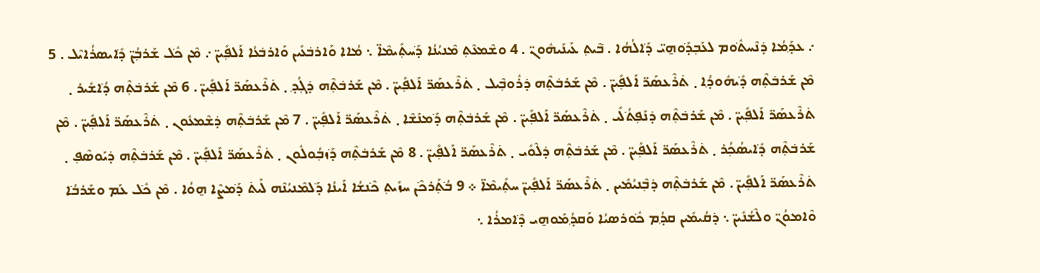܇ ܥܕ݂ܰܡܳܐ ܕ݁ܢܶܚܬ݁ܽܘܡ ܠܥܰܒ݂ܕ݁ܰܘܗ̱ܝ̈ ܕ݁ܰܐܠܳܗܳܐ . ܒ݁ܶܝܬ݂ ܥܰܝܢܰܝܗܽܘܢ̈ . 4 ܘܫܶܡܥܶܬ݂ ܡܶܢܝܳܢܳܐ ܕ݁ܰܚܬ݂ܺܝܡܶܐ̈ ܆ ܡܳܐܐ ܘܰܐܪܒ݁ܥܺܝܢ ܘܰܐܪܒ݁ܥܳܐ ܐܰܠܦ݂ܺܝܢ̈ ܇ ܡܶܢ ܟ݁ܽܠ ܫܰܪܒ݂ܳܢ̈ ܕ݁ܺܐܝܣܪܳܐܝܶܠ . 5 ܡܶܢ ܫܰܪܒ݁ܬ݂ܶܗ ܕ݁ܺܝܗܽܘܕ݂ܳܐ ܂ ܬ݁ܪܶܥܣܰܪ̈ ܐܰܠܦ݂ܺܝܢ̈ . ܡܶܢ ܫܰܪܒ݁ܬ݂ܶܗ ܕ݁ܪܽܘܒ݂ܶܝܠ ܂ ܬ݁ܪܶܥܣܰܪ̈ ܐܰܠܦ݂ܺܝܢ̈ . ܡܶܢ ܫܰܪܒ݁ܬ݂ܶܗ ܕ݁ܓ݂ܳܕ݂ ܂ ܬ݁ܪܶܥܣܰܪ̈ ܐܰܠܦ݂ܺܝܢ̈ . 6 ܡܶܢ ܫܰܪܒ݁ܬ݂ܶܗ ܕ݁ܳܐܫܺܝܪ ܂ ܬ݁ܪܶܥܣܰܪ̈ ܐܰܠܦ݂ܺܝܢ̈ . ܡܶܢ ܫܰܪܒ݁ܬ݂ܶܗ ܕ݁ܢܰܦ݂ܬ݁ܳܠܺܝ ܂ ܬ݁ܪܶܥܣܰܪ̈ ܐܰܠܦ݂ܺܝܢ̈ . ܡܶܢ ܫܰܪܒ݁ܬ݂ܶܗ ܕ݁ܰܡܢܰܫܶܐ ܂ ܬ݁ܪܶܥܣܰܪ̈ ܐܰܠܦ݂ܺܝܢ̈ . 7 ܡܶܢ ܫܰܪܒ݁ܬ݂ܶܗ ܕ݁ܫܶܡܥܽܘܢ ܂ ܬ݁ܪܶܥܣܰܪ̈ ܐܰܠܦ݂ܺܝܢ̈ . ܡܶܢ ܫܰܪܒ݁ܬ݂ܶܗ ܕ݁ܺܐܝܣܳܟ݂ܳܪ ܂ ܬ݁ܪܶܥܣܰܪ̈ ܐܰܠܦ݂ܺܝܢ̈ . ܡܶܢ ܫܰܪܒ݁ܬ݂ܶܗ ܕ݁ܠܶܘܺܝ ܂ ܬ݁ܪܶܥܣܰܪ̈ ܐܰܠܦ݂ܺܝܢ̈ . 8 ܡܶܢ ܫܰܪܒ݁ܬ݂ܶܗ ܕ݁ܰܙܒ݂ܳܘܠܽܘܢ ܂ ܬ݁ܪܶܥܣܰܪ̈ ܐܰܠܦ݂ܺܝܢ̈ . ܡܶܢ ܫܰܪܒ݁ܬ݂ܶܗ ܕ݁ܝܰܘܣܶܦ݂ ܂ ܬ݁ܪܶܥܣܰܪ̈ ܐܰܠܦ݂ܺܝܢ̈ . ܡܶܢ ܫܰܪܒ݁ܬ݂ܶܗ ܕ݁ܒ݂ܶܢܝܳܡܺܝܢ ܂ ܬ݁ܪܶܥܣܰܪ̈ ܐܰܠܦ݂ܺܝܢ̈ ܚܬ݂ܺܝܡܶܐ̈ ܀ 9 ܒ݁ܳܬ݂ܰܪܟ݁ܶܢ ܚܙܺܝܬ݂ ܟ݁ܶܢܫܳܐ ܐܰܝܢܳܐ ܕ݁ܰܠܡܶܢܝܳܢܶܗ ܠܰܝܬ݁ ܕ݁ܰܡܨܶܐ ܗ̱ܘܳܐ . ܡܶܢ ܟ݁ܽܠ ܥܰܡ ܘܫܰܪܒ݁ܳܐ ܘܶܐܡܘܳܢ̈ ܘܠܶܫܳܢܺܝܢ̈ ܆ ܕ݁ܩܳܝܡܺܝܢ ܩܕ݂ܳܡ ܟ݁ܽܘܪܣܝܳܐ ܘܰܩܕ݂ܳܡܰܘܗ̱ܝ ܕ݁ܶܐܡܪܳܐ ܆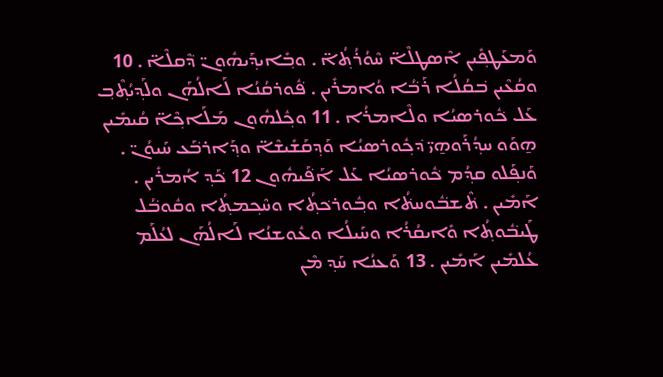ܘܰܡܥܰܛܦ݂ܺܝܢ ܐܶܣܛܠܶܐ̈ ܚܶܘܳܪܳܬ݂ܳܐ̈ . ܘܒ݂ܺܐܝܕ݂ܰܝܗܽܘܢ̈ ܕ݁ܶܩܠܶܐ̈ . 10 ܘܩܳܥܶܝܢ ܒ݁ܩܳܠܳܐ ܪܰܒ݁ܳܐ ܘܳܐܡܪܺܝܢ . ܦ݁ܽܘܪܩܳܢܳܐ ܠܰܐܠܳܗܰܢ ܘܠܰܕ݂ܝܳܬ݂ܶܒ݂ ܥܰܠ ܟ݁ܽܘܪܣܝܳܐ ܘܠܶܐܡܪܳܐ . 11 ܘܟ݂ܽܠܗܽܘܢ ܡܰܠܰܐܟ݂ܶܐ̈ ܩܳܝܡܺܝܢ ܗ̱ܘܰܘ ܚܕ݂ܳܪܰܘܗ̱ܝ̈ ܕ݁ܟ݂ܽܘܪܣܝܳܐ ܘܰܕ݂ܩܰܫܺܝܫܶܐ̈ ܘܕ݂ܰܐܪܒ݁ܰܥ ܚܰܝܘܳܢ̈ . ܘܰܢܦ݂ܰܠܘ ܩܕ݂ܳܡ ܟ݁ܽܘܪܣܝܳܐ ܥܰܠ ܐܰܦ݁ܰܝܗܽܘܢ 12 ܟ݁ܰܕ݂ ܐܳܡܪܺܝܢ . ܐܰܡܺܝܢ . ܬ݁ܶܫܒ݁ܽܘܚܬ݁ܳܐ ܘܒ݂ܽܘܪܟ݁ܬ݂ܳܐ ܘܚܶܟ݂ܡܬ݂ܳܐ ܘܩܽܘܒ݁ܳܠ ܛܰܝܒ݁ܽܘܬ݂ܳܐ ܘܺܐܝܩܳܪܳܐ ܘܚܰܝܠܳܐ ܘܥܽܘܫܢܳܐ ܠܰܐܠܳܗܰܢ ܠܥܳܠܰܡ ܥܳܠܡܺܝܢ ܐܰܡܺܝܢ . 13 ܘܰܥܢܳܐ ܚܰܕ݂ ܡܶܢ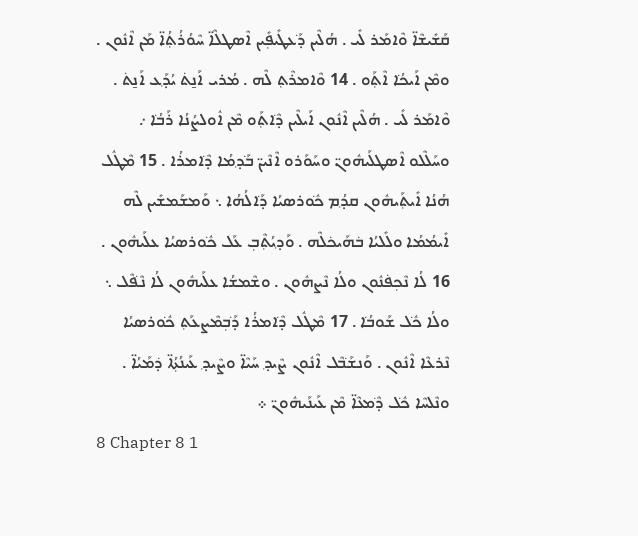ܩܰܫܺܝܫܶܐ̈ ܘܶܐܡܰܪ ܠܺܝ . ܗܳܠܶܝܢ ܕ݁ܰܥܛܺܝܦ݂ܺܝܢ ܐܶܣܛܠܶܐ̈ ܚܶܘܳܪܳܬ݂ܳܐ̈ ܡܰܢ ܐܶܢܽܘܢ . ܘܡܶܢ ܐܰܝܟ݁ܳܐ ܐܶܬ݂ܰܘ . 14 ܘܶܐܡܪܶܬ݂ ܠܶܗ . ܡܳܪܝ ܐܰܢ̱ܬ݁ ܝܳܕ݂ܰܥ ܐܰܢ̱ܬ݁ . ܘܶܐܡܰܪ ܠܺܝ . ܗܳܠܶܝܢ ܐܶܢܽܘܢ ܐܰܝܠܶܝܢ ܕ݁ܶܐܬ݂ܰܘ ܡܶܢ ܐܽܘܠܨܳܢܳܐ ܪܰܒ݁ܳܐ ܇ ܘܚܰܠܶܠܘ ܐܶܣܛܠܰܝܗܽܘܢ̈ ܘܚܰܘܰܪܘ ܐܶܢܶܝܢ̈ ܒ݁ܰܕ݂ܡܳܐ ܕ݁ܶܐܡܪܳܐ . 15 ܡܶܛܽܠ ܗܳܢܳܐ ܐܺܝܬ݂ܰܝܗܽܘܢ ܩܕ݂ܳܡ ܟ݁ܽܘܪܣܝܳܐ ܕ݁ܰܐܠܳܗܳܐ ܆ ܘܰܡܫܰܡܫܺܝܢ ܠܶܗ ܐܺܝܡܳܡܳܐ ܘܠܺܠܝܳܐ ܒ݁ܗܰܝܟ݁ܠܶܗ . ܘܰܕ݂ܝܳܬ݂ܶܒ݂ ܥܰܠ ܟ݁ܽܘܪܣܝܳܐ ܥܠܰܝܗܽܘܢ . 16 ܠܳܐ ܢܶܟ݂ܦ݁ܢܽܘܢ ܘܠܳܐ ܢܶܨܗܽܘܢ . ܘܫܶܡܫܳܐ ܥܠܰܝܗܽܘܢ ܠܳܐ ܢܶܦ݁ܶܠ ܆ ܘܠܳܐ ܟ݁ܽܠ ܫܰܘܒ݁ܳܐ . 17 ܡܶܛܽܠ ܕ݁ܶܐܡܪܳܐ ܕ݁ܰܒ݂ܡܶܨܥܰܬ݂ ܟ݁ܽܘܪܣܝܳܐ ܢܶܪܥܶܐ ܐܶܢܽܘܢ . ܘܰܢܫܰܒ݁ܶܠ ܐܶܢܽܘܢ ܨܶܝܕ݂ ܚܰܝܶܐ̈ ܘܨܶܝܕ݂ ܥܰܝܢܳܬ݂ܳܐ̈ ܕ݁ܡܰܝܳܐ̈ . ܘܢܶܠܚܶܐ ܟ݁ܽܠ ܕ݁ܶܡܥܶܐ̈ ܡܶܢ ܥܰܝܢܰܝܗܽܘܢ̈ ܀
8 Chapter 8 1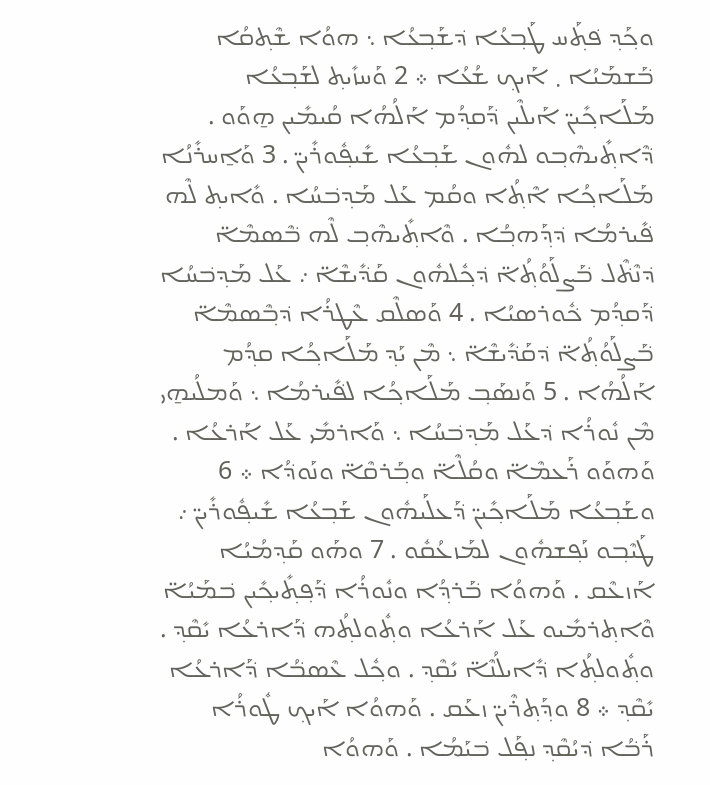ܘܟ݂ܰܕ݂ ܦ݁ܬ݂ܰܚ ܛܰܒ݂ܥܳܐ ܕ݁ܫܰܒ݂ܥܳܐ ܆ ܗܘܳܐ ܫܶܬ݂ܩܳܐ ܒ݁ܰܫܡܰܝܳܐ ܂ ܐܰܝܟ݂ ܫܳܥܳܐ ܀ 2 ܘܰܚܙܺܝܬ݂ ܠܫܰܒ݂ܥܳܐ ܡܰܠܰܐܟ݂ܺܝܢ̈ ܐܰܝܠܶܝܢ ܕ݁ܰܩܕ݂ܳܡ ܐܰܠܳܗܳܐ ܩܳܝܡܺܝܢ ܗ̱ܘܰܘ . ܕ݁ܶܐܬ݂ܺܝܗܶܒ݂ܘ ܠܗܽܘܢ ܫܰܒ݂ܥܳܐ ܫܺܝܦ݂ܽܘܪܺܝܢ̈ . 3 ܘܰܐ̱ܚܪܺܢܳܐ ܡܰܠܰܐܟ݂ܳܐ ܐܶܬ݂ܳܐ ܘܩܳܡ ܥܰܠ ܡܰܕ݂ܒ݁ܚܳܐ . ܘܺܐܝܬ݂ ܠܶܗ ܦ݁ܺܝܪܡܳܐ ܕ݁ܕ݂ܰܗܒ݂ܳܐ . ܘܶܐܬ݂ܺܝܗܶܒ݂ ܠܶܗ ܒ݁ܶܣܡܶܐ̈ ܕ݁ܢܶܬ݁ܶܠ ܒ݁ܰܨܠܰܘܳܬ݂ܳܐ̈ ܕ݁ܟ݂ܽܠܗܽܘܢ ܩܰܕ݁ܺܝܫܶܐ̈ ܇ ܥܰܠ ܡܰܕ݂ܒ݁ܚܳܐ ܕ݁ܰܩܕ݂ܳܡ ܟ݁ܽܘܪܣܝܳܐ . 4 ܘܰܣܠܶܩ ܥܶܛܪܳܐ ܕ݁ܒ݂ܶܣܡܶܐ̈ ܒ݁ܰܨܠܰܘܳܬ݂ܳܐ̈ ܕ݁ܩܰܕ݁ܺܝܫܶܐ̈ ܆ ܡܶܢ ܝܰܕ݂ ܡܰܠܰܐܟ݂ܳܐ ܩܕ݂ܳܡ ܐܰܠܳܗܳܐ . 5 ܘܰܢܣܰܒ݂ ܡܰܠܰܐܟ݂ܳܐ ܠܦ݁ܺܝܪܡܳܐ ܆ ܘܰܡܠܳܝܗ̱ܝ ܡܶܢ ܢܽܘܪܳܐ ܕ݁ܥܰܠ ܡܰܕ݂ܒ݁ܚܳܐ ܆ ܘܰܐܪܡܺܝ ܥܰܠ ܐܰܪܥܳܐ . ܘܰܗܘܰܘ ܪܰܥܡܶܐ̈ ܘܩܳܠܶܐ̈ ܘܒ݂ܰܪܩܶܐ̈ ܘܢܰܘܕ݁ܳܐ ܀ 6 ܘܫܰܒ݂ܥܳܐ ܡܰܠܰܐܟ݂ܺܝܢ̈ ܕ݁ܰܥܠܰܝܗܽܘܢ ܫܰܒ݂ܥܳܐ ܫܺܝܦ݂ܽܘܪܺܝܢ̈ ܇ ܛܰܝܶܒ݂ܘ ܢܰܦ݂ܫܗܽܘܢ ܠܡܰܙܥܳܩܽܘ . 7 ܘܗܰܘ ܩܰܕ݂ܡܳܝܳܐ ܐܰܙܥܶܩ . ܘܰܗܘܳܐ ܒ݁ܰܪܕ݂ܳܐ ܘܢܽܘܪܳܐ ܕ݁ܰܦ݂ܬ݂ܺܝܟ݂ܺܝܢ ܒ݁ܡܰܝܳܐ̈ ܘܶܐܬ݂ܪܡܺܝܘ ܥܰܠ ܐܰܪܥܳܐ ܘܬ݂ܽܘܠܬ݂ܳܗ ܕ݁ܰܐܪܥܳܐ ܝܺܩܶܕ݂ . ܘܬ݂ܽܘܠܬ݂ܳܐ ܕ݁ܺܐܝܠܳܢܶܐ̈ ܝܺܩܶܕ݂ . ܘܟ݂ܽܠ ܥܶܣܒ݁ܳܐ ܕ݁ܰܐܪܥܳܐ ܝܺܩܶܕ݂ ܀ 8 ܘܕ݂ܰܬ݂ܪܶܝܢ̈ ܙܥܰܩ . ܘܰܗܘܳܐ ܐܰܝܟ݂ ܛܽܘܪܳܐ ܪܰܒ݁ܳܐ ܕ݁ܝܳܩܶܕ݂ ܢܦ݂ܰܠ ܒ݁ܝܰܡܳܐ . ܘܰܗܘܳܐ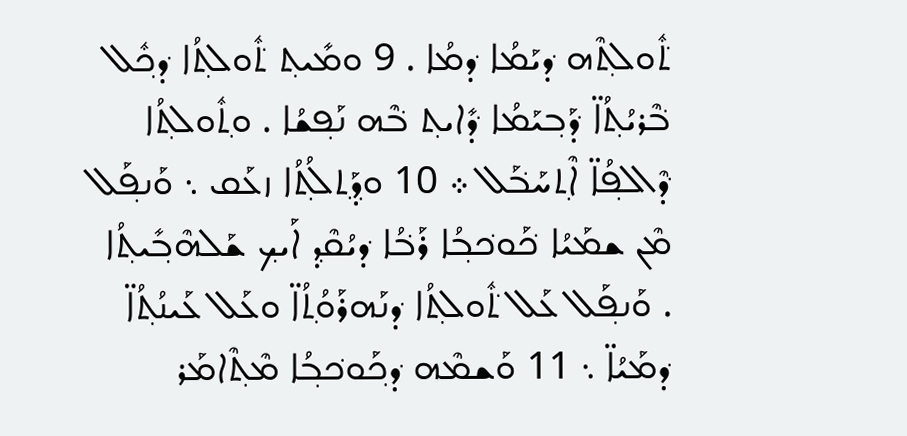ܬ݁ܽܘܠܬ݂ܶܗ ܕ݁ܝܰܡܳܐ ܕ݁ܡܳܐ . 9 ܘܡܺܝܬ݂ ܬ݁ܽܘܠܬ݂ܳܐ ܕ݁ܟ݂ܽܠ ܒ݁ܶܪܝܳܬ݂ܳܐ̈ ܕ݁ܰܒ݂ܝܰܡܳܐ ܕ݁ܺܐܝܬ݂ ܒ݁ܶܗ ܢܰܦ݂ܫܳܐ . ܘܬ݂ܽܘܠܬ݂ܳܐ ܕ݁ܶܐܠܦ݂ܳܐ̈ ܐܶܬ݂ܚܰܒ݁ܰܠ ܀ 10 ܘܕ݂ܰܬ݂ܠܳܬ݂ܳܐ ܙܥܰܩ ܆ ܘܰܢܦ݂ܰܠ ܡܶܢ ܫܡܰܝܳܐ ܟ݁ܰܘܟ݁ܒ݂ܳܐ ܪܰܒ݁ܳܐ ܕ݁ܝܳܩܶܕ݂ ܐܰܝܟ݂ ܫܰܠܗܶܒ݂ܺܝܬ݂ܳܐ . ܘܰܢܦ݂ܰܠ ܥܰܠ ܬ݁ܽܘܠܬ݂ܳܐ ܕ݁ܢܰܗܪܰܘܳܬ݂ܳܐ̈ ܘܥܰܠ ܥܰܝܢܳܬ݂ܳܐ̈ ܕ݁ܡܰܝܳܐ̈ ܆ 11 ܘܰܫܡܶܗ ܕ݁ܟ݂ܰܘܟ݁ܒ݂ܳܐ ܡܶܬ݂ܶܐܡܰܪ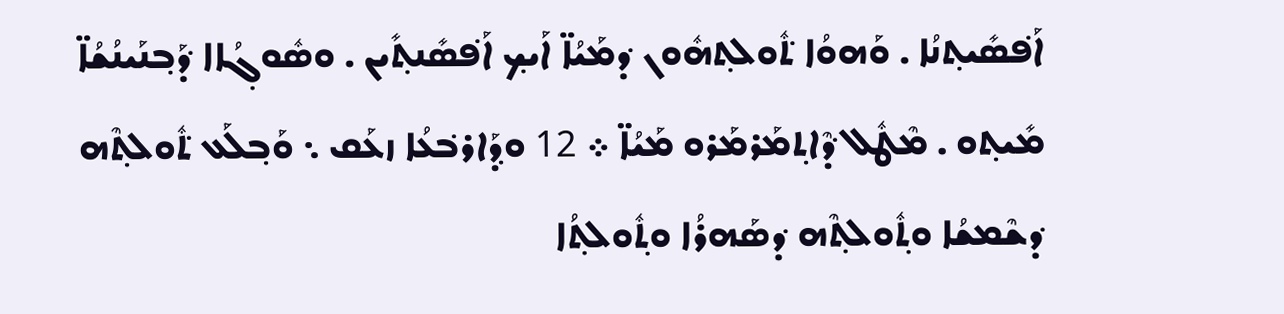ܐܰܦ݁ܣܺܝܬ݂ܢܳܐ . ܘܰܗܘܳܐ ܬ݁ܽܘܠܬ݂ܗܽܘܢ ܕ݁ܡܰܝܳܐ̈ ܐܰܝܟ݂ ܐܰܦ݁ܣܺܢܬ݂ܺܝܢ . ܘܣܽܘܓ݂ܳܐܐ ܕ݁ܰܒ݂ܢܰܝܢܳܫܳܐ̈ ܡܺܝܬ݂ܘ . ܡܶܛܽܠ ܕ݁ܶܐܬ݂ܡܰܪܡܰܪܘ ܡܰܝܳܐ̈ ܀ 12 ܘܕ݂ܰܐܪܒ݁ܥܳܐ ܙܥܰܩ ܆ ܘܰܒ݂ܠܰܥ ܬ݁ܽܘܠܬ݂ܶܗ ܕ݁ܫܶܡܫܳܐ ܘܬ݂ܽܘܠܬ݂ܶܗ ܕ݁ܣܰܗܪܳܐ ܘܬ݂ܽܘܠܬ݂ܳܐ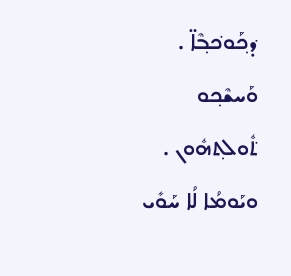ܕ݁ܟ݂ܰܘܟ݁ܒ݂ܶܐ̈ . ܘܰܚܫܶܟ݂ܘ ܬ݁ܽܘܠܬ݂ܗܽܘܢ . ܘܝܰܘܡܳܐ ܠܳܐ ܚܰܘܺܝ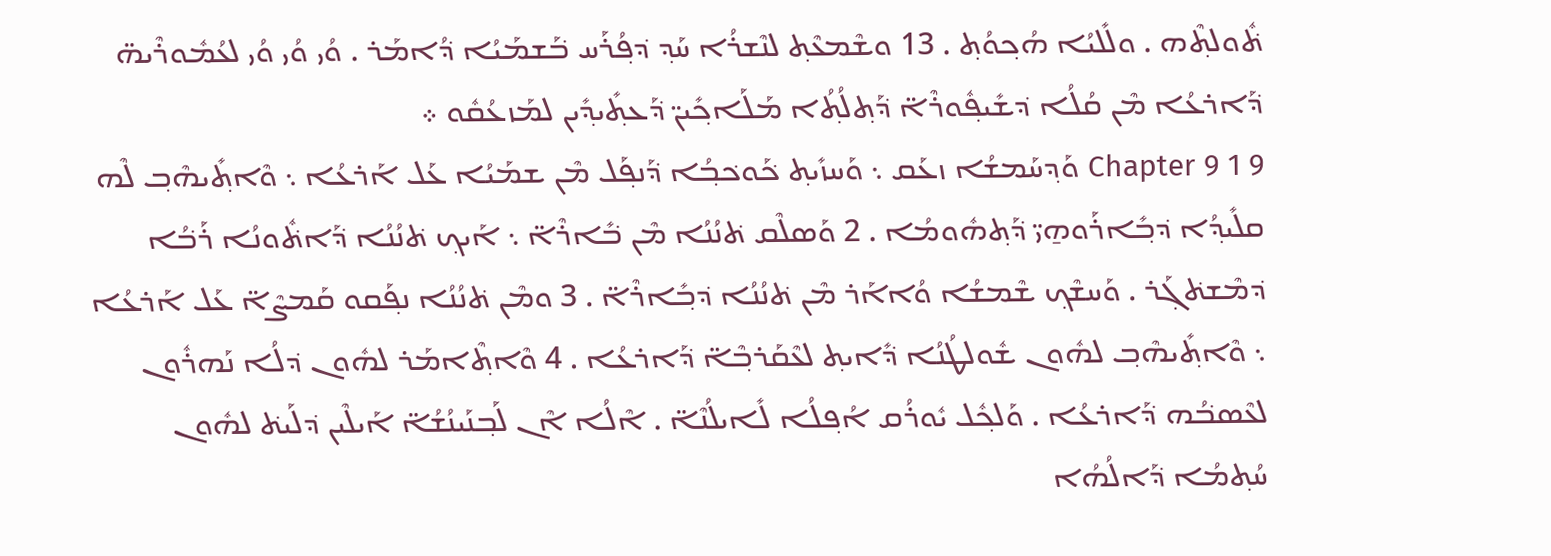ܬ݁ܽܘܠܬ݂ܶܗ . ܘܠܺܠܝܳܐ ܗܳܟ݂ܘܳܬ݂ . 13 ܘܫܶܡܥܶܬ݂ ܠܢܶܫܪܳܐ ܚܰܕ݂ ܕ݁ܦ݂ܳܪܰܚ ܒ݁ܰܫܡܰܝܳܐ ܕ݁ܳܐܡܰܪ . ܘܳܝ ܘܳܝ ܘܳܝ ܠܥܳܡܽܘܪܶܝܗ̈ ܕ݁ܰܐܪܥܳܐ ܡܶܢ ܩܳܠܳܐ ܕ݁ܫܺܝܦ݂ܽܘܪܶܐ̈ ܕ݁ܰܬ݂ܠܳܬ݂ܳܐ ܡܰܠܰܐܟ݂ܺܝܢ̈ ܕ݁ܰܥܬ݂ܺܝܕ݂ܺܝܢ ܠܡܰܙܥܳܩܽܘ ܀
9 Chapter 9 1 ܘܰܕ݂ܚܰܡܫܳܐ ܙܥܰܩ ܆ ܘܰܚܙܺܝܬ݂ ܟ݁ܰܘܟ݁ܒ݂ܳܐ ܕ݁ܰܢܦ݂ܰܠ ܡܶܢ ܫܡܰܝܳܐ ܥܰܠ ܐܰܪܥܳܐ ܆ ܘܶܐܬ݂ܺܝܗܶܒ݂ ܠܶܗ ܩܠܺܝܕ݂ܳܐ ܕ݁ܒ݂ܺܐܪܰܘܗ̱ܝ̈ ܕ݁ܰܬ݂ܗܽܘܡܳܐ . 2 ܘܰܣܠܶܩ ܬ݁ܢܳܢܳܐ ܡܶܢ ܒ݁ܺܐܪܶܐ̈ ܆ ܐܰܝܟ݂ ܬ݁ܢܳܢܳܐ ܕ݁ܰܐܬ݁ܽܘܢܳܐ ܪܰܒ݁ܳܐ ܕ݁ܡܶܫܬ݁ܓ݂ܰܪ . ܘܰܚܫܶܟ݂ ܫܶܡܫܳܐ ܘܳܐܐܰܪ ܡܶܢ ܬ݁ܢܳܢܳܐ ܕ݁ܒ݂ܺܐܪܶܐ̈ . 3 ܘܡܶܢ ܬ݁ܢܳܢܳܐ ܢܦ݂ܰܩܘ ܩܰܡܨܶܐ̈ ܥܰܠ ܐܰܪܥܳܐ ܆ ܘܶܐܬ݂ܺܝܗܶܒ݂ ܠܗܽܘܢ ܫܽܘܠܛܳܢܳܐ ܕ݁ܺܐܝܬ݂ ܠܥܶܩܰܪܒ݂ܶܐ̈ ܕ݁ܰܐܪܥܳܐ . 4 ܘܶܐܬ݂ܶܐܡܰܪ ܠܗܽܘܢ ܕ݁ܠܳܐ ܢܰܗܪܽܘܢ ܠܥܶܣܒ݁ܳܗ ܕ݁ܰܐܪܥܳܐ . ܘܰܠܟ݂ܽܠ ܝܽܘܪܳܩ ܐܳܦ݂ܠܳܐ ܠܺܐܝܠܳܢܶܐ̈ . ܐܶܠܳܐ ܐܶܢ ܠܰܒ݂ܢܰܝܢܳܫܳܐ̈ ܐܰܝܠܶܝܢ ܕ݁ܠܰܝܬ݁ ܠܗܽܘܢ ܚܳܬ݂ܡܳܐ ܕ݁ܰܐܠܳܗܳܐ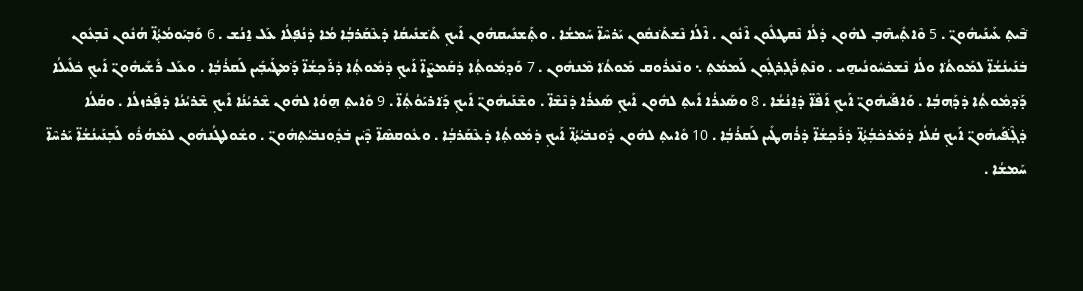ܒ݁ܶܝܬ݂ ܥܰܝܢܰܝܗܽܘܢ̈ . 5 ܘܶܐܬ݂ܺܝܗܶܒ݂ ܠܗܽܘܢ ܕ݁ܠܳܐ ܢܶܩܛܠܽܘܢ ܐܶܢܽܘܢ . ܐܶܠܳܐ ܢܶܫܬ݁ܰܢܩܽܘܢ ܝܰܪܚܶܐ̈ ܚܰܡܫܳܐ . ܘܬ݂ܰܫܢܺܝܩܗܽܘܢ ܐܰܝܟ݂ ܬ݁ܰܫܢܺܝܩܳܐ ܕ݁ܥܶܩܰܪܒ݂ܳܐ ܡܳܐ ܕ݁ܢܳܦ݂ܠܳܐ ܥܰܠ ܐ̱ܢܳܫ . 6 ܘܰܒ݂ܝܰܘܡܳܬ݂ܳܐ̈ ܗܳܢܽܘܢ ܢܶܒ݂ܥܽܘܢ ܒ݁ܢܰܝܢܳܫܳܐ̈ ܠܡܰܘܬ݁ܳܐ ܘܠܳܐ ܢܶܫܟ݁ܚܽܘܢܳܝܗ̱ܝ . ܘܢܶܬ݂ܪܰܓ݂ܪܓ݂ܽܘܢ ܠܰܡܡܳܬ݂ ܆ ܘܢܶܥܪܽܘܩ ܡܰܘܬ݁ܳܐ ܡܶܢܗܽܘܢ . 7 ܘܰܕ݂ܡܽܘܬ݂ܳܐ ܕ݁ܩܰܡܨܶܐ̈ ܐܰܝܟ݂ ܕ݁ܡܽܘܬ݂ܳܐ ܕ݁ܪܰܟ݂ܫܳܐ̈ ܕ݁ܰܡܛܰܝܒ݂ܺܝܢ ܠܰܩܪܳܒ݂ܳܐ . ܘܥܰܠ ܪܺܫܰܝܗܽܘܢ̈ ܐܰܝܟ݂ ܟ݁ܠܺܝܠܳܐ ܕ݁ܰܕ݂ܡܽܘܬ݂ܳܐ ܕ݁ܕ݂ܰܗܒ݂ܳܐ . ܘܰܐܦ݁ܰܝܗܽܘܢ̈ ܐܰܝܟ݂ ܐܰܦ݁ܶܐ̈ ܕ݁ܐ̱ܢܳܫܳܐ . 8 ܘܣܰܥܪܳܐ ܐܺܝܬ݂ ܠܗܽܘܢ ܐܰܝܟ݂ ܣܰܥܪܳܐ ܕ݁ܢܶܫܶܐ̈ . ܘܫܶܢܰܝܗܽܘܢ̈ ܐܰܝܟ݂ ܕ݁ܰܐܪܝܰܘܳܬ݂ܳܐ̈ . 9 ܘܺܐܝܬ݂ ܗ̱ܘܳܐ ܠܗܽܘܢ ܫܶܪܝܳܢܳܐ ܐܰܝܟ݂ ܫܶܪܝܳܢܳܐ ܕ݁ܦ݂ܰܪܙܠܳܐ . ܘܩܳܠܳܐ ܕ݁ܓ݂ܶܦ݁ܰܝܗܽܘܢ̈ ܐܰܝܟ݂ ܩܳܠܳܐ ܕ݁ܡܰܪܟ݁ܒ݂ܳܬ݂ܳܐ̈ ܕ݁ܪܰܟ݂ܫܳܐ̈ ܕ݁ܪܳܗܛܺܝܢ ܠܰܩܪܳܒ݂ܳܐ . 10 ܘܺܐܝܬ݂ ܠܗܽܘܢ ܕ݁ܽܘܢܒ݁ܝܳܬ݂ܳܐ̈ ܐܰܝܟ݂ ܕ݁ܡܽܘܬ݂ܳܐ ܕ݁ܥܶܩܰܪܒ݂ܳܐ . ܘܥܽܘܩܣܶܐ̈ ܕ݁ܶܝܢ ܒ݁ܕ݂ܽܘܢܒ݁ܝܳܬ݂ܗܽܘܢ̈ . ܘܫܽܘܠܛܳܢܗܽܘܢ ܠܡܰܗܳܪܽܘ ܠܰܒ݂ܢܰܝܢܳܫܳܐ̈ ܝܰܪܚܶܐ̈ ܚܰܡܫܳܐ .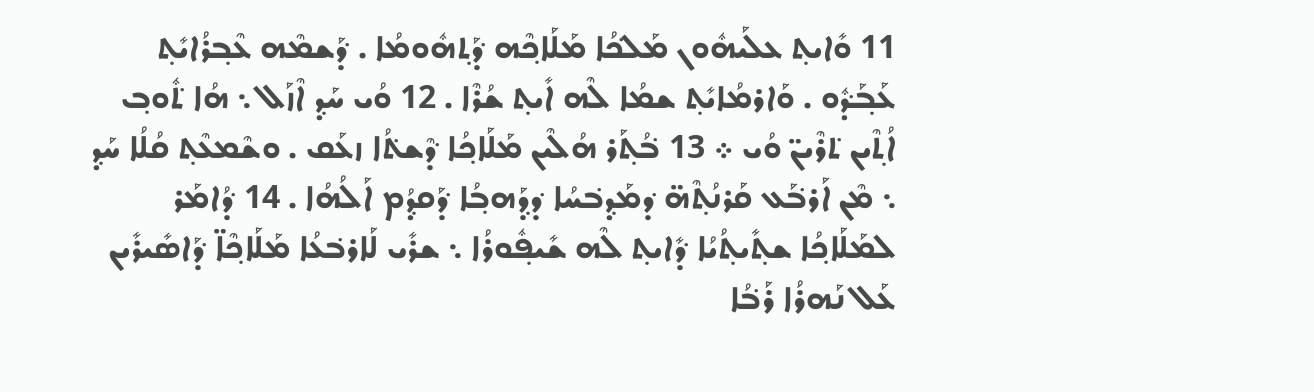11 ܘܺܐܝܬ݂ ܥܠܰܝܗܽܘܢ ܡܰܠܟ݁ܳܐ ܡܰܠܰܐܟ݂ܶܗ ܕ݁ܰܬ݂ܗܽܘܡܳܐ . ܕ݁ܰܫܡܶܗ ܥܶܒ݂ܪܳܐܝܺܬ݂ ܥܰܒ݂ܰܕ݁ܽܘ . ܘܰܐܪܡܳܐܝܺܬ݂ ܫܡܳܐ ܠܶܗ ܐܺܝܬ݂ ܫܳܪܶܐ . 12 ܘܳܝ ܚܰܕ݂ ܐܶܙܰܠ ܆ ܗܳܐ ܬ݁ܽܘܒ݂ ܐܳܬ݂ܶܝܢ ܬ݁ܪܶܝܢ̈ ܘܳܝ ܀ 13 ܒ݁ܳܬ݂ܰܪ ܗܳܠܶܝܢ ܡܰܠܰܐܟ݂ܳܐ ܕ݁ܶܫܬ݁ܳܐ ܙܥܰܩ . ܘܫܶܡܥܶܬ݂ ܩܳܠܳܐ ܚܰܕ݂ ܆ ܡܶܢ ܐܰܪܒ݁ܰܥ ܩܰܪܢܳܬ݂ܶܗ̈ ܕ݁ܡܰܕ݂ܒ݁ܚܳܐ ܕ݁ܕ݂ܰܗܒ݂ܳܐ ܕ݁ܰܩܕ݂ܳܡ ܐܰܠܳܗܳܐ . 14 ܕ݁ܳܐܡܰܪ ܠܡܰܠܰܐܟ݂ܳܐ ܫܬ݂ܺܝܬ݂ܳܝܳܐ ܕ݁ܺܐܝܬ݂ ܠܶܗ ܫܺܝܦ݂ܽܘܪܳܐ ܆ ܫܪܺܝ ܠܰܐܪܒ݁ܥܳܐ ܡܰܠܰܐܟ݂ܶܐ̈ ܕ݁ܰܐܣܺܝܪܺܝܢ ܥܰܠ ܢܰܗܪܳܐ ܪܰܒ݁ܳܐ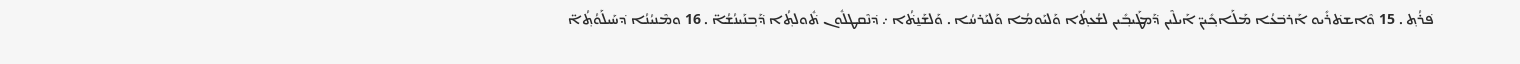ܦ݁ܪܳܬ݂ . 15 ܘܶܐܫܬ݁ܪܺܝܘ ܐܰܪܒ݁ܥܳܐ ܡܰܠܰܐܟ݂ܺܝܢ̈ ܐܰܝܠܶܝܢ ܕ݁ܰܡܛܰܝܒ݂ܺܝܢ ܠܫܳܥܬ݂ܳܐ ܘܰܠܝܰܘܡܳܐ ܘܰܠܝܰܪܚܳܐ . ܘܰܠܫܰܢ̱ܬ݁ܳܐ ܇ ܕ݁ܢܶܩܛܠܽܘܢ ܬ݁ܽܘܠܬ݂ܳܐ ܕ݁ܰܒ݂ܢܰܝܢܳܫܳܐ̈ . 16 ܘܡܶܢܝܳܢܳܐ ܕ݁ܚܰܝܠܰܘܳܬ݂ܳܐ̈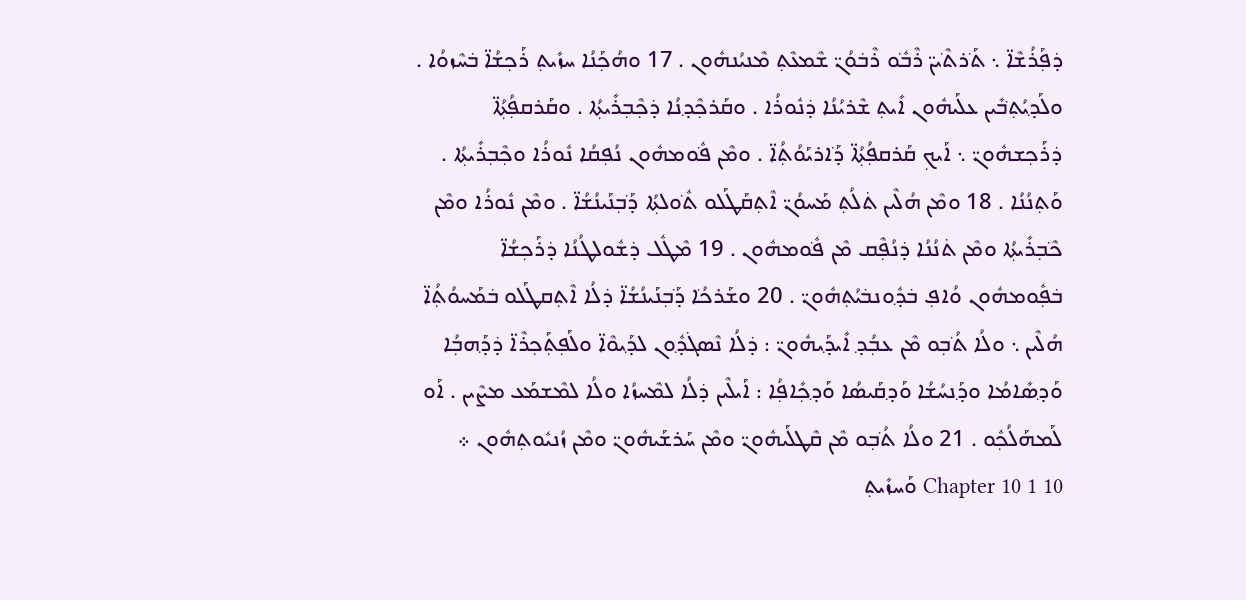ܕ݁ܦ݂ܰܪܳܫܶܐ̈ ܆ ܬ݁ܰܪܬ݁ܶܝܢ̈ ܪܶܒ݁ܽܘ ܪܶܒ݁ܘܳܢ̈ ܫܶܡܥܶܬ݂ ܡܶܢܝܳܢܗܽܘܢ . 17 ܘܗܳܟ݂ܰܢܳܐ ܚܙܺܝܬ݂ ܪܰܟ݂ܫܳܐ̈ ܒ݁ܚܶܙܘܳܐ . ܘܠܰܕ݂ܝܳܬ݂ܒ݁ܺܝܢ ܥܠܰܝܗܽܘܢ ܐܺܝܬ݂ ܫܶܪܝܳܢܳܐ ܕ݁ܢܽܘܪܳܐ . ܘܩܰܪܟ݂ܶܕ݂ܢܳܐ ܕ݁ܟ݂ܶܒ݂ܪܺܝܬ݂ܳܐ . ܘܩܰܪܩܦ݂ܳܬ݂ܳܐ̈ ܕ݁ܪܰܟ݂ܫܗܽܘܢ̈ ܆ ܐܰܝܟ݂ ܩܰܪܩܦ݂ܳܬ݂ܳܐ̈ ܕ݁ܰܐܪܝܰܘܳܬ݂ܳܐ̈ . ܘܡܶܢ ܦ݁ܽܘܡܗܽܘܢ ܢܳܦ݂ܩܳܐ ܢܽܘܪܳܐ ܘܟ݂ܶܒ݂ܪܺܝܬ݂ܳܐ . ܘܰܬ݂ܢܳܢܳܐ . 18 ܘܡܶܢ ܗܳܠܶܝܢ ܬ݁ܠܳܬ݂ ܡܰܚܘܳܢ̈ ܐܶܬ݂ܩܰܛܰܠܘ ܬ݁ܽܘܠܬ݂ܳܐ ܕ݁ܰܒ݂ܢܰܝܢܳܫܳܐ̈ . ܘܡܶܢ ܢܽܘܪܳܐ ܘܡܶܢ ܟ݁ܶܒ݂ܪܺܝܬ݂ܳܐ ܘܡܶܢ ܬ݁ܢܳܢܳܐ ܕ݁ܢܳܦ݂ܶܩ ܡܶܢ ܦ݁ܽܘܡܗܽܘܢ . 19 ܡܶܛܽܠ ܕ݁ܫܽܘܠܛܳܢܳܐ ܕ݁ܪܰܟ݂ܫܳܐ̈ ܒ݁ܦ݂ܽܘܡܗܽܘܢ ܘܳܐܦ݂ ܒ݁ܕ݂ܽܘܢܒ݁ܝܳܬ݂ܗܽܘܢ̈ . 20 ܘܫܰܪܟ݁ܳܐ ܕ݁ܰܒ݂ܢܰܝܢܳܫܳܐ̈ ܕ݁ܠܳܐ ܐܶܬ݂ܩܛܰܠܘ ܒ݁ܡܰܚܘܳܬ݂ܳܐ̈ ܗܳܠܶܝܢ ܆ ܘܠܳܐ ܬ݁ܳܒ݂ܘ ܡܶܢ ܥܒ݂ܳܕ݂ ܐܺܝܕ݂ܰܝܗܽܘܢ̈ : ܕ݁ܠܳܐ ܢܶܣܓ݁ܕ݂ܽܘܢ ܠܕ݂ܰܝܘܶܐ̈ ܘܠܰܦ݂ܬ݂ܰܟ݂ܪܶܐ̈ ܕ݁ܕ݂ܰܗܒ݂ܳܐ ܘܰܕ݂ܣܺܐܡܳܐ ܘܕ݂ܰܢܚܳܫܳܐ ܘܰܕ݂ܩܰܝܣܳܐ ܘܰܕ݂ܟ݂ܺܐܦ݂ܳܐ : ܐܰܝܠܶܝܢ ܕ݁ܠܳܐ ܠܡܶܚܙܳܐ ܘܠܳܐ ܠܡܶܫܡܰܥ ܡܨܶܝܢ . ܐܰܘ ܠܰܡܗܰܠܳܟ݂ܽܘ . 21 ܘܠܳܐ ܬ݁ܳܒ݂ܘ ܡܶܢ ܩܶܛܠܰܝܗܽܘܢ̈ ܘܡܶܢ ܚܰܪܫܰܝܗܽܘܢ̈ ܘܡܶܢ ܙܳܢܝܽܘܬ݂ܗܽܘܢ ܀
10 Chapter 10 1 ܘܰܚܙܺܝܬ݂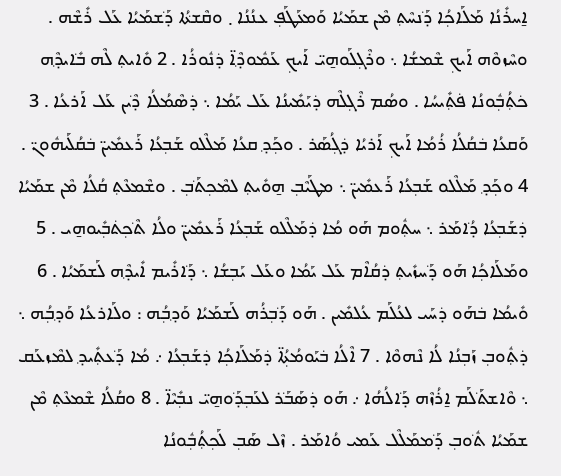ܐ̱ܚܪܺܢܳܐ ܡܰܠܰܐܟ݂ܳܐ ܕ݁ܰܢܚܶܬ݂ ܡܶܢ ܫܡܰܝܳܐ ܘܰܡܥܰܛܰܦ݂ ܥܢܳܢܳܐ ܂ ܘܩܶܫܬ݁ܳܐ ܕ݁ܰܫܡܰܝܳܐ ܥܰܠ ܪܺܫܶܗ . ܘܚܶܙܘܶܗ ܐܰܝܟ݂ ܫܶܡܫܳܐ ܆ ܘܪܶܓ݂ܠܰܘܗ̱ܝ̈ ܐܰܝܟ݂ ܥܰܡܽܘܕ݂ܶܐ̈ ܕ݁ܢܽܘܪܳܐ . 2 ܘܺܐܝܬ݂ ܠܶܗ ܒ݁ܺܐܝܕ݂ܶܗ ܟ݁ܬ݂ܳܒ݂ܽܘܢܳܐ ܦ݁ܬ݂ܺܝܚܳܐ . ܘܣܳܡ ܪܶܓ݂ܠܶܗ ܕ݁ܝܰܡܺܝܢܳܐ ܥܰܠ ܝܰܡܳܐ ܆ ܕ݁ܣܶܡܳܠܳܐ ܕ݁ܶܝܢ ܥܰܠ ܐܰܪܥܳܐ . 3 ܘܰܩܥܳܐ ܒ݁ܩܳܠܳܐ ܪܳܡܳܐ ܐܰܝܟ݂ ܐܰܪܝܳܐ ܕ݁ܓ݂ܳܣܰܪ . ܘܟ݂ܰܕ݂ ܩܥܳܐ ܡܰܠܶܠܘ ܫܰܒ݂ܥܳܐ ܪܰܥܡܺܝܢ̈ ܒ݁ܩܳܠܰܝܗܽܘܢ̈ . 4 ܘܟ݂ܰܕ݂ ܡܰܠܶܠܘ ܫܰܒ݂ܥܳܐ ܪܰܥܡܺܝܢ̈ ܆ ܡܛܰܝܶܒ݂ ܗ̱ܘܺܝܬ݂ ܠܡܶܟ݂ܬ݁ܰܒ݂ . ܘܫܶܡܥܶܬ݂ ܩܳܠܳܐ ܡܶܢ ܫܡܰܝܳܐ ܕ݁ܫܰܒ݂ܥܳܐ ܕ݁ܳܐܡܰܪ ܆ ܚܬ݂ܽܘܡ ܗܰܘ ܡܳܐ ܕ݁ܡܰܠܶܠܘ ܫܰܒ݂ܥܳܐ ܪܰܥܡܺܝܢ̈ ܘܠܳܐ ܬ݁ܶܟ݂ܬ݁ܒ݂ܺܝܘܗ̱ܝ . 5 ܘܡܰܠܰܐܟ݂ܳܐ ܗܰܘ ܕ݁ܰܚܙܺܝܬ݂ ܕ݁ܩܳܐܶܡ ܥܰܠ ܝܰܡܳܐ ܘܥܰܠ ܝܰܒ݂ܫܳܐ ܆ ܕ݁ܰܐܪܺܝܡ ܐܺܝܕ݂ܶܗ ܠܰܫܡܰܝܳܐ . 6 ܘܺܝܡܳܐ ܒ݁ܗܰܘ ܕ݁ܚܰܝ ܠܥܳܠܰܡ ܥܳܠܡܺܝܢ . ܗܰܘ ܕ݁ܰܒ݂ܪܳܗ ܠܰܫܡܰܝܳܐ ܘܰܕ݂ܒ݂ܳܗ : ܘܠܰܐܪܥܳܐ ܘܰܕ݂ܒ݂ܳܗ ܆ ܕ݁ܬ݂ܽܘܒ݂ ܙܰܒ݂ܢܳܐ ܠܳܐ ܢܶܗܘܶܐ . 7 ܐܶܠܳܐ ܒ݁ܝܰܘܡܳܬ݂ܳܐ̈ ܕ݁ܡܰܠܰܐܟ݂ܳܐ ܕ݁ܫܰܒ݂ܥܳܐ ܇ ܡܳܐ ܕ݁ܰܥܬ݂ܺܝܕ݂ ܠܡܶܙܥܰܩ ܆ ܘܶܐܫܬ݁ܰܠܰܡ ܐ̱ܪܳܙܶܗ ܕ݁ܰܐܠܳܗܳܐ ܇ ܗܰܘ ܕ݁ܣܰܒ݁ܰܪ ܠܥܰܒ݂ܕ݁ܰܘܗ̱ܝ̈ ܢܒ݂ܺܝܶܐ̈ . 8 ܘܩܳܠܳܐ ܫܶܡܥܶܬ݂ ܡܶܢ ܫܡܰܝܳܐ ܬ݁ܽܘܒ݂ ܕ݁ܰܡܡܰܠܶܠ ܥܰܡܝ ܘܳܐܡܰܪ . ܙܶܠ ܣܰܒ݂ ܠܰܟ݂ܬ݂ܳܒ݂ܽܘܢܳܐ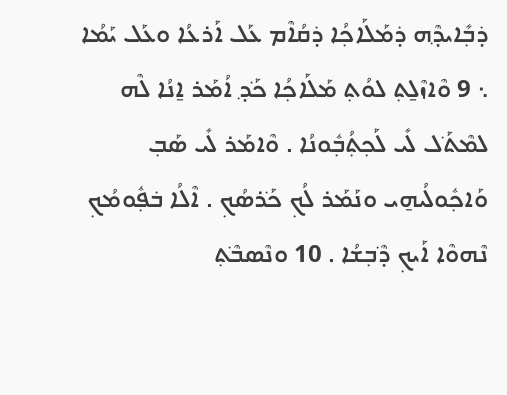ܕ݁ܒ݂ܺܐܝܕ݂ܶܗ ܕ݁ܡܰܠܰܐܟ݂ܳܐ ܕ݁ܩܳܐܶܡ ܥܰܠ ܐܰܪܥܳܐ ܘܥܰܠ ܝܰܡܳܐ ܆ 9 ܘܶܐܙܶܠ̱ܬ݂ ܠܘܳܬ݂ ܡܰܠܰܐܟ݂ܳܐ ܟ݁ܰܕ݂ ܐܳܡܰܪ ܐ̱ܢܳܐ ܠܶܗ ܠܡܶܬ݁ܰܠ ܠܺܝ ܠܰܟ݂ܬ݂ܳܒ݂ܽܘܢܳܐ . ܘܶܐܡܰܪ ܠܺܝ ܣܰܒ݂ ܘܰܐܟ݂ܽܘܠܳܝܗ̱ܝ ܘܢܰܡܰܪ ܠܳܟ݂ ܟ݁ܰܪܣܳܟ݂ . ܐܶܠܳܐ ܒ݁ܦ݂ܽܘܡܳܟ݂ ܢܶܗܘܶܐ ܐܰܝܟ݂ ܕ݁ܶܒ݂ܫܳܐ . 10 ܘܢܶܣܒ݁ܶܬ݂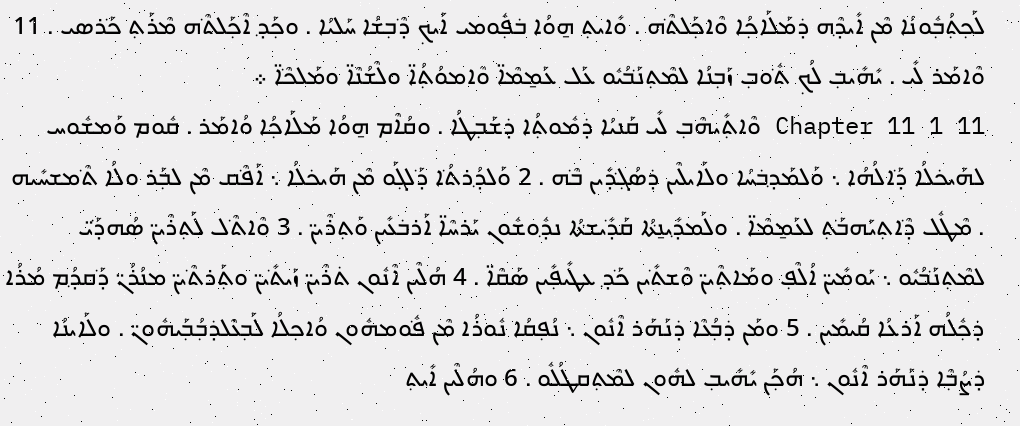ܠܰܟ݂ܬ݂ܳܒ݂ܽܘܢܳܐ ܡܶܢ ܐܺܝܕ݂ܶܗ ܕ݁ܡܰܠܰܐܟ݂ܳܐ ܘܶܐܟ݂ܰܠܬ݁ܶܗ . ܘܺܐܝܬ݂ ܗ̱ܘܳܐ ܒ݁ܦ݂ܽܘܡܝ ܐܰܝܟ݂ ܕ݁ܶܒ݂ܫܳܐ ܚܰܠܝܳܐ . ܘܟ݂ܰܕ݂ ܐܶܟ݂ܰܠܬ݁ܶܗ ܡܶܪܰܬ݂ ܟ݁ܰܪܣܝ . 11 ܘܶܐܡܰܪ ܠܺܝ . ܝܺܗܺܝܒ݂ ܠܳܟ݂ ܬ݁ܽܘܒ݂ ܙܰܒ݂ܢܳܐ ܠܡܶܬ݂ܢܰܒ݁ܳܝܽܘ ܥܰܠ ܥܰܡ̱ܡܶܐ̈ ܘܶܐܡܘܳܬ݂ܳܐ̈ ܘܠܶܫܳܢܶܐ̈ ܘܡܰܠܟ݁ܶܐ̈ ܀
11 Chapter 11 1 ܘܶܐܬ݂ܺܝܗܶܒ݂ ܠܺܝ ܩܰܢܝܳܐ ܕ݁ܡܽܘܬ݂ܳܐ ܕ݁ܫܰܒ݂ܛܳܐ . ܘܩܳܐܶܡ ܗ̱ܘܳܐ ܡܰܠܰܐܟ݂ܳܐ ܘܳܐܡܰܪ . ܩܽܘܡ ܘܰܡܫܽܘܚ ܠܗܰܝܟ݁ܠܳܐ ܕ݁ܰܐܠܳܗܳܐ ܆ ܘܰܠܡܰܕ݂ܒ݁ܚܳܐ ܘܠܰܐܝܠܶܝܢ ܕ݁ܣܳܓ݂ܕ݁ܺܝܢ ܒ݁ܶܗ . 2 ܘܰܠܕ݂ܳܪܬ݁ܳܐ ܕ݁ܰܠܓ݂ܰܘ ܡܶܢ ܗܰܝܟ݁ܠܳܐ ܆ ܐܰܦ݁ܶܩ ܡܶܢ ܠܒ݂ܰܪ ܘܠܳܐ ܬ݁ܶܡܫܚܺܝܗ . ܡܶܛܽܠ ܕ݁ܶܐܬ݂ܝܰܗܒ݁ܰܬ݂ ܠܥܰܡ̱ܡܶܐ̈ . ܘܠܰܡܕ݂ܺܝܢ̱ܬ݁ܳܐ ܩܰܕ݁ܺܝܫܬ݁ܳܐ ܢܕ݂ܽܘܫܽܘܢ ܝܰܪܚܶܐ̈ ܐܰܪܒ݁ܥܺܝܢ ܘܰܬ݂ܪܶܝܢ̈ . 3 ܘܶܐܬ݁ܶܠ ܠܰܬ݂ܪܶܝܢ̈ ܣܳܗܕ݁ܰܝ̈ ܠܡܶܬ݂ܢܰܒ݁ܳܝܽܘ ܆ ܝܰܘܡܺܝܢ̈ ܐܳܠܶܦ݂ ܘܡܰܐܬ݂ܶܝܢ̈ ܘܶܫܬ݁ܺܝܢ ܟ݁ܰܕ݂ ܥܛܺܝܦ݂ܺܝܢ ܣܰܩܶܐ̈ . 4 ܗܳܠܶܝܢ ܐܶܢܽܘܢ ܬ݁ܪܶܝܢ̈ ܙܰܝܬ݁ܺܝܢ̈ ܘܬ݂ܰܪܬ݁ܶܝܢ̈ ܡܢܳܪܳܢ̈ ܕ݁ܰܩܕ݂ܳܡ ܡܳܪܳܐ ܕ݁ܟ݂ܽܠܳܗ ܐܰܪܥܳܐ ܩܳܝܡܺܝܢ . 5 ܘܡܰܢ ܕ݁ܒ݂ܳܥܶܐ ܕ݁ܢܰܗܰܪ ܐܶܢܽܘܢ ܆ ܢܳܦ݂ܩܳܐ ܢܽܘܪܳܐ ܡܶܢ ܦ݁ܽܘܡܗܽܘܢ ܘܳܐܟ݂ܠܳܐ ܠܰܒ݂ܥܶܠܕ݁ܒ݂ܳܒ݂ܰܝܗܽܘܢ̈ . ܘܠܰܐܝܢܳܐ ܕ݁ܨܳܒ݂ܶܐ ܕ݁ܢܰܗܰܪ ܐܶܢܽܘܢ ܆ ܗܳܟ݂ܰܢ ܝܺܗܺܝܒ݂ ܠܗܽܘܢ ܠܡܶܬ݂ܩܛܳܠܽܘ . 6 ܘܗܳܠܶܝܢ ܐܺܝܬ݂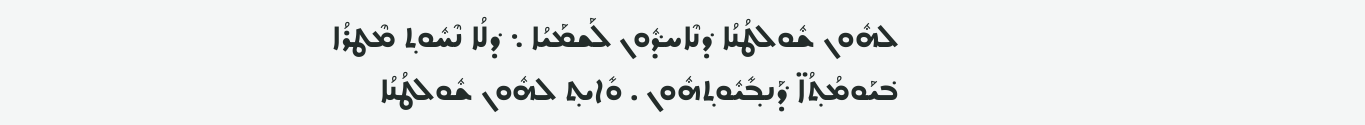ܠܗܽܘܢ ܫܽܘܠܛܳܢܳܐ ܕ݁ܢܶܐܚܕ݁ܽܘܢ ܠܰܫܡܰܝܳܐ ܆ ܕ݁ܠܳܐ ܢܶܚܽܘܬ݂ ܡܶܛܪܳܐ ܒ݁ܝܰܘܡܳܬ݂ܳܐ̈ ܕ݁ܰܢܒ݂ܺܝܽܘܬ݂ܗܽܘܢ . ܘܺܐܝܬ݂ ܠܗܽܘܢ ܫܽܘܠܛܳܢܳܐ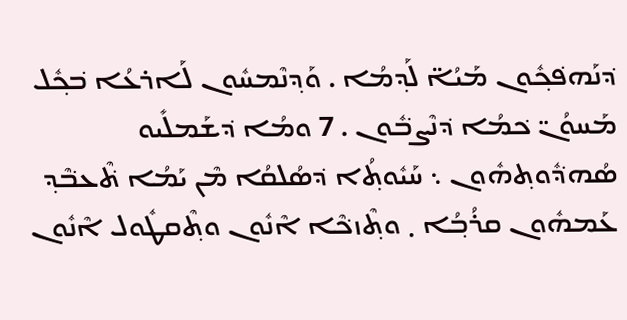ܕ݁ܢܰܗܦ݁ܟ݂ܽܘܢ ܡܰܝܳܐ̈ ܠܰܕ݂ܡܳܐ . ܘܰܕ݂ܢܶܡܚܽܘܢ ܠܰܐܪܥܳܐ ܒ݁ܟ݂ܽܠ ܡܰܚܘܳܢ̈ ܟ݁ܡܳܐ ܕ݁ܢܶܨܒ݁ܽܘܢ . 7 ܘܡܳܐ ܕ݁ܫܰܡܠܺܝܘ ܣܳܗܕ݁ܽܘܬ݂ܗܽܘܢ ܆ ܚܰܝܽܘܬ݂ܳܐ ܕ݁ܣܳܠܩܳܐ ܡܶܢ ܝܰܡܳܐ ܬ݁ܶܥܒ݁ܶܕ݂ ܥܰܡܗܽܘܢ ܩܪܳܒ݂ܳܐ ܂ ܘܬ݂ܶܙܟ݁ܶܐ ܐܶܢܽܘܢ ܘܬ݂ܶܩܛܽܘܠ ܐܶܢܽܘܢ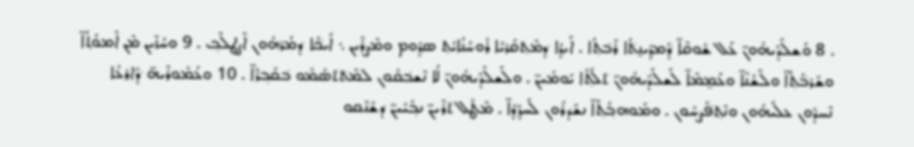. 8 ܘܰܫܠܰܕ݁ܰܝܗܽܘܢ̈ ܥܰܠ ܫܽܘܩܶܐ̈ ܕ݁ܰܡܕ݂ܺܝܢ̱ܬ݁ܳܐ ܪܰܒ݁ܬ݂ܳܐ . ܐܰܝܕ݂ܳܐ ܕ݁ܡܶܬ݂ܩܰܪܝܳܐ ܪܽܘܚܳܢܳܐܝܺܬ݂ ܣܕ݂ܽܘܡ ܘܡܶܨܪܶܝܢ ܆ ܐܰܝܟ݁ܳܐ ܕ݁ܡܳܪܗܽܘܢ ܐܶܨܛܠܶܒ݂ . 9 ܘܚܳܙܶܝܢ ܡܶܢ ܐܶܡܘܳܬ݂ܳܐ̈ ܘܫܰܪܒ݁ܳܬ݂ܳܐ̈ ܘܠܶܫܳܢܶܐ̈ ܘܥܰܡ̱ܡܶܐ̈ ܠܰܫܠܰܕ݁ܰܝܗܽܘܢ̈ ܬ݁ܠܳܬ݂ܳܐ ܝܰܘܡܺܝܢ̈ . ܘܠܰܫܠܰܕ݁ܰܝܗܽܘܢ̈ ܠܳܐ ܢܶܫܒ݁ܩܽܘܢ ܠܡܶܬ݁ܬ݁ܣܳܡܽܘ ܒ݁ܩܰܒ݂ܪܶܐ̈ . 10 ܘܥܳܡܽܘܪܶܝܗ̈ ܕ݁ܰܐܪܥܳܐ ܢܶܚܕ݁ܽܘܢ ܥܠܰܝܗܽܘܢ ܘܢܶܬ݂ܦ݁ܰܨܚܽܘܢ . ܘܡܰܘܗܒ݂ܳܬ݂ܳܐ̈ ܢܫܰܕ݁ܪܽܘܢ ܠܰܚܕ݂ܳܕ݂ܶܐ̈ . ܡܶܛܽܠ ܬ݁ܪܶܝܢ̈ ܢܒ݂ܺܝܺܝܢ̈ ܕ݁ܫܰܢܶܩܘ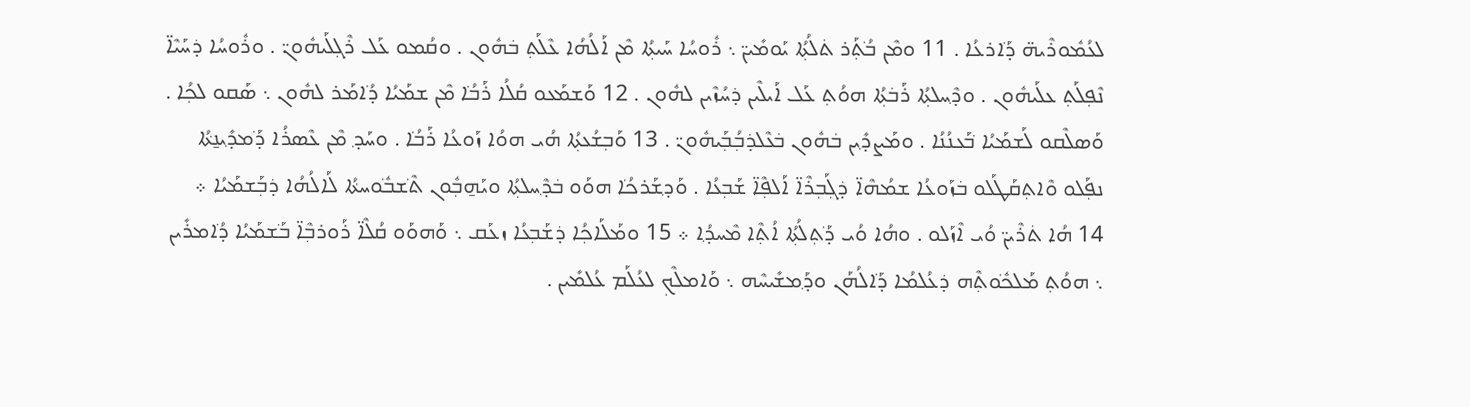ܠܥܳܡܽܘܪܶܝܗ̈ ܕ݁ܰܐܪܥܳܐ . 11 ܘܡܶܢ ܒ݁ܳܬ݂ܰܪ ܬ݁ܠܳܬ݂ܳܐ ܝܰܘܡܺܝܢ̈ ܆ ܪܽܘܚܳܐ ܚܰܝܬ݂ܳܐ ܡܶܢ ܐܰܠܳܗܳܐ ܥܶܠܰܬ݂ ܒ݁ܗܽܘܢ . ܘܩܳܡܘ ܥܰܠ ܪܶܓ݂ܠܰܝܗܽܘܢ̈ . ܘܪܽܘܚܳܐ ܕ݁ܚܰܝܶܐ̈ ܢܶܦ݂ܠܰܬ݂ ܥܠܰܝܗܽܘܢ . ܘܕ݂ܶܚܠܬ݂ܳܐ ܪܰܒ݁ܬ݂ܳܐ ܗܘܳܬ݂ ܥܰܠ ܐܰܝܠܶܝܢ ܕ݁ܚܳܙܶܝܢ ܠܗܽܘܢ . 12 ܘܰܫܡܰܥܘ ܩܳܠܳܐ ܪܰܒ݁ܳܐ ܡܶܢ ܫܡܰܝܳܐ ܕ݁ܳܐܡܰܪ ܠܗܽܘܢ ܆ ܣܰܩܘ ܠܟ݂ܳܐ . ܘܰܣܠܶܩܘ ܠܰܫܡܰܝܳܐ ܒ݁ܰܥܢܳܢܳܐ . ܘܡܰܨܕ݂ܺܝܢ ܒ݁ܗܽܘܢ ܒ݁ܥܶܠܕ݁ܒ݂ܳܒ݂ܰܝܗܽܘܢ̈ . 13 ܘܰܒ݂ܫܳܥܬ݂ܳܐ ܗܳܝ ܗܘܳܐ ܙܰܘܥܳܐ ܪܰܒ݁ܳܐ . ܘܚܰܕ݂ ܡܶܢ ܥܶܣܪܳܐ ܕ݁ܰܡܕ݂ܺܝܢ̱ܬ݁ܳܐ ܢܦ݂ܰܠܘ ܘܶܐܬ݂ܩܰܛܰܠܘ ܒ݁ܙܰܘܥܳܐ ܫܡܳܗܶܐ̈ ܕ݁ܓ݂ܰܒ݂ܪܶܐ̈ ܐܰܠܦ݂ܶܐ̈ ܫܰܒ݂ܥܳܐ . ܘܰܕ݂ܫܰܪܟ݁ܳܐ ܗܘܰܘ ܒ݁ܕ݂ܶܚܠܬ݂ܳܐ ܘܝܰܗ̱ܒ݂ܽܘܢ ܬ݁ܶܫܒ݁ܽܘܚܬ݁ܳܐ ܠܰܐܠܳܗܳܐ ܕ݁ܒ݂ܰܫܡܰܝܳܐ ܀ 14 ܗܳܐ ܬ݁ܪܶܝܢ̈ ܘܳܝ ܐܶܙܰܠܘ . ܘܗܳܐ ܘܳܝ ܕ݁ܰܬ݂ܠܳܬ݂ܳܐ ܐܳܬ݂ܶܐ ܡܶܚܕ݂ܳܐ ܀ 15 ܘܡܰܠܰܐܟ݂ܳܐ ܕ݁ܫܰܒ݂ܥܳܐ ܙܥܰܩ ܆ ܘܰܗܘܰܘ ܩܳܠܶܐ̈ ܪܰܘܪܒ݂ܶܐ̈ ܒ݁ܰܫܡܰܝܳܐ ܕ݁ܳܐܡܪܺܝܢ ܆ ܗܘܳܬ݂ ܡܰܠܟ݁ܽܘܬ݂ܶܗ ܕ݁ܥܳܠܡܳܐ ܕ݁ܰܐܠܳܗܰܢ ܘܕ݂ܰܡܫܺܝܚܶܗ ܆ ܘܰܐܡܠܶܟ݂ ܠܥܳܠܰܡ ܥܳܠܡܺܝܢ .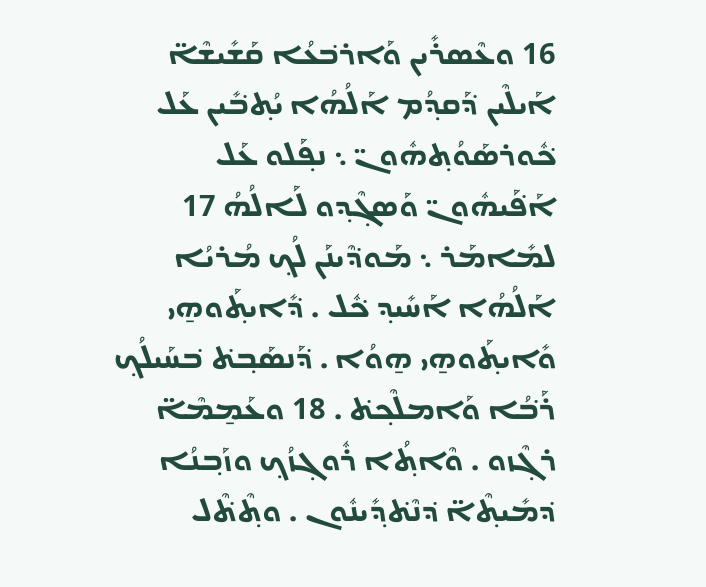16 ܘܥܶܣܪܺܝܢ ܘܰܐܪܒ݁ܥܳܐ ܩܰܫܺܝܫܶܐ̈ ܐܰܝܠܶܝܢ ܕ݁ܰܩܕ݂ܳܡ ܐܰܠܳܗܳܐ ܝܳܬ݂ܒ݁ܺܝܢ ܥܰܠ ܟ݁ܽܘܪܣܰܘܳܬ݂ܗܽܘܢ̈ ܆ ܢܦ݂ܰܠܘ ܥܰܠ ܐܰܦ݁ܰܝܗܽܘܢ̈ ܘܰܣܓ݂ܶܕ݂ܘ ܠܰܐܠܳܗܳ 17 ܠܡܺܐܡܰܪ ܆ ܡܰܘܕ݁ܶܝܢܰܢ ܠܳܟ݂ ܡܳܪܝܳܐ ܐܰܠܳܗܳܐ ܐܰܚܺܝܕ݂ ܟ݁ܽܠ . ܕ݁ܺܐܝܬ݂ܰܘܗ̱ܝ ܘܺܐܝܬ݂ܰܘܗ̱ܝ ܗ̱ܘܳܐ . ܕ݁ܰܢܣܰܒ݂ܬ݁ ܒ݁ܚܰܝܠܳܟ݂ ܪܰܒ݁ܳܐ ܘܰܐܡܠܶܟ݂ܬ݁ . 18 ܘܥܰܡ̱ܡܶܐ̈ ܪܓ݂ܶܙܘ . ܘܶܐܬ݂ܳܐ ܪܽܘܓ݂ܙܳܟ݂ ܘܙܰܒ݂ܢܳܐ ܕ݁ܡܺܝܬ݂ܶܐ̈ ܕ݁ܢܶܬ݁ܕ݂ܺܝܢܽܘܢ . ܘܬ݂ܶܬ݁ܶܠ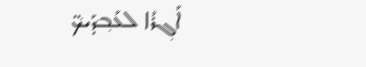ܐܰܓ݂ܪܳܐ ܠܥܰܒ݂ܕ݁ܰܝܟ݁̈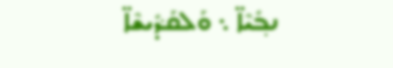ܢܒ݂ܺܝܶܐ̈ ܆ ܘܰܠܩܰܕ݁ܺܝܫܶܐ̈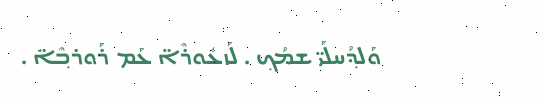ܘܰܠܕ݂ܳܚܠܰܝ̈ ܫܡܳܟ݂ . ܠܰܙܥܽܘܪܶܐ̈ ܥܰܡ ܪܰܘܪܒ݂ܶܐ̈ .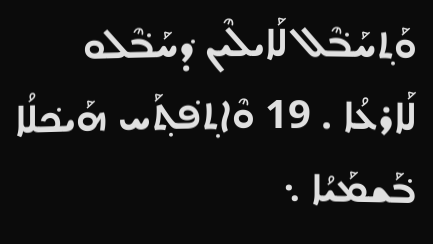ܘܰܬ݂ܚܰܒ݁ܶܠ ܠܰܐܝܠܶܝܢ ܕ݁ܚܰܒ݁ܶܠܘ ܠܰܐܪܥܳܐ . 19 ܘܶܐܬ݂ܦ݁ܬ݂ܰܚ ܗܰܝܟ݁ܠܳܐ ܒ݁ܰܫܡܰܝܳܐ ܆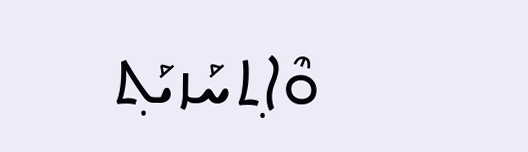ܘܶܐܬ݂ܚܰܙܝܰܬ݂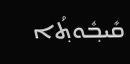ܩܺܝܒ݂ܽܘܬ݂ܳܐ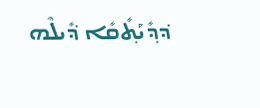ܕ݁ܕ݂ܺܝܰܬ݂ܺܩܺܐ ܕ݁ܺܝܠܶܗ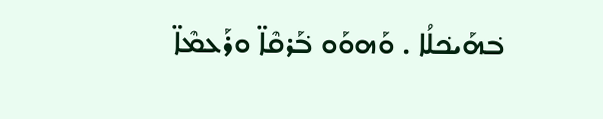ܒ݁ܗܰܝܟ݁ܠܳܐ . ܘܰܗܘܰܘ ܒ݁ܰܪܩܶܐ̈ ܘܪܰܥܡܶܐ̈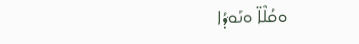ܘܩܳܠܶܐ̈ ܘܢܰܘܕ݁ܳܐ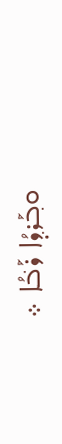ܘܒ݂ܰܪܕ݂ܳܐ ܪܰܒ݁ܳܐ ܀